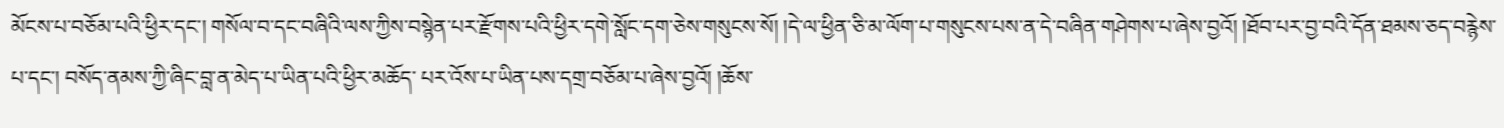མོངས་པ་བཅོམ་པའི་ཕྱིར་དང་། གསོལ་བ་དང་བཞིའི་ལས་ཀྱིས་བསྙེན་པར་རྫོགས་པའི་ཕྱིར་དགེ་སློང་དག་ཅེས་གསུངས་སོ། །དེ་ལ་ཕྱིན་ཅི་མ་ལོག་པ་གསུངས་པས་ན་དེ་བཞིན་གཤེགས་པ་ཞེས་བྱའོ། །ཐོབ་པར་བྱ་བའི་དོན་ཐམས་ཅད་བརྙེས་པ་དང་། བསོད་ནམས་ཀྱི་ཞིང་བླ་ན་མེད་པ་ཡིན་པའི་ཕྱིར་མཆོད་ པར་འོས་པ་ཡིན་པས་དགྲ་བཅོམ་པ་ཞེས་བྱའོ། །ཆོས་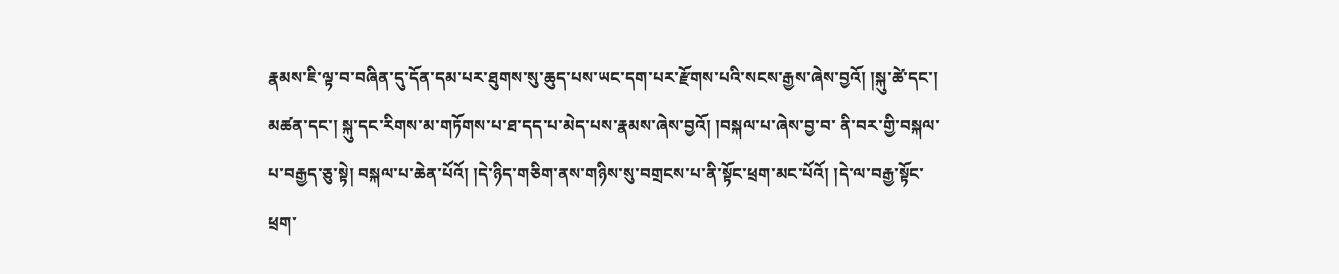རྣམས་ཇི་ལྟ་བ་བཞིན་དུ་དོན་དམ་པར་ཐུགས་སུ་ཆུད་པས་ཡང་དག་པར་རྫོགས་པའི་སངས་རྒྱས་ཞེས་བྱའོ། །སྐུ་ཚེ་དང་། མཚན་དང་། སྐུ་དང་རིགས་མ་གཏོགས་པ་ཐ་དད་པ་མེད་པས་རྣམས་ཞེས་བྱའོ། །བསྐལ་པ་ཞེས་བྱ་བ་ ནི་བར་གྱི་བསྐལ་པ་བརྒྱད་ཅུ་སྟེ། བསྐལ་པ་ཆེན་པོའོ། །དེ་ཉིད་གཅིག་ནས་གཉིས་སུ་བགྲངས་པ་ནི་སྟོང་ཕྲག་མང་པོའོ། །དེ་ལ་བརྒྱ་སྟོང་ཕྲག་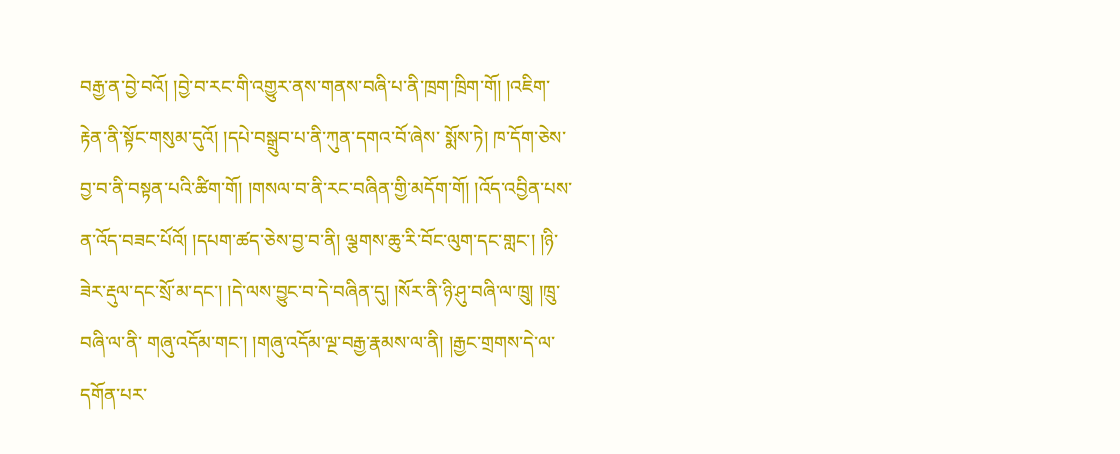བརྒྱ་ན་བྱེ་བའོ། །བྱེ་བ་རང་གི་འགྱུར་ནས་གནས་བཞི་པ་ནི་ཁྲག་ཁྲིག་གོ། །འཇིག་རྟེན་ནི་སྟོང་གསུམ་དུའོ། །དཔེ་བསྒྲུབ་པ་ནི་ཀུན་དགའ་བོ་ཞེས་ སྨོས་ཏེ། ཁ་དོག་ཅེས་བྱ་བ་ནི་བསྟན་པའི་ཚིག་གོ། །གསལ་བ་ནི་རང་བཞིན་གྱི་མདོག་གོ། །འོད་འབྱིན་པས་ན་འོད་བཟང་པོའོ། །དཔག་ཚད་ཅེས་བྱ་བ་ནི། ལྕགས་ཆུ་རི་བོང་ལུག་དང་གླང་། །ཉི་ཟེར་རྡུལ་དང་སྲོ་མ་དང་། །དེ་ལས་བྱུང་བ་དེ་བཞིན་དུ། །སོར་ནི་ཉི་ཤུ་བཞི་ལ་ཁྲུ། །ཁྲུ་བཞི་ལ་ནི་ གཞུ་འདོམ་གང་། །གཞུ་འདོམ་ལྔ་བརྒྱ་རྣམས་ལ་ནི། །རྒྱང་གྲགས་དེ་ལ་དགོན་པར་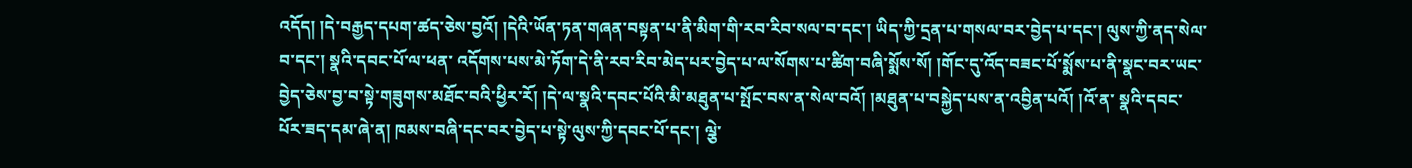འདོད། །དེ་བརྒྱད་དཔག་ཚད་ཅེས་བྱའོ། །དེའི་ཡོན་ཏན་གཞན་བསྟན་པ་ནི་མིག་གི་རབ་རིབ་སལ་བ་དང་། ཡིད་ཀྱི་དྲན་པ་གསལ་བར་བྱེད་པ་དང་། ལུས་ཀྱི་ནད་སེལ་བ་དང་། སྣའི་དབང་པོ་ལ་ཕན་ འདོགས་པས་མེ་ཏོག་དེ་ནི་རབ་རིབ་མེད་པར་བྱེད་པ་ལ་སོགས་པ་ཚིག་བཞི་སྨོས་སོ། །གོང་དུ་འོད་བཟང་པོ་སྨོས་པ་ནི་སྣང་བར་ཡང་བྱེད་ཅེས་བྱ་བ་སྟེ་གཟུགས་མཐོང་བའི་ཕྱིར་རོ། །དེ་ལ་སྣའི་དབང་པོའི་མི་མཐུན་པ་སྤོང་བས་ན་སེལ་བའོ། །མཐུན་པ་བསྐྱེད་པས་ན་འབྱིན་པའོ། །འོ་ན་ སྣའི་དབང་པོར་ཟད་དམ་ཞེ་ན། ཁམས་བཞི་དང་བར་བྱེད་པ་སྟེ་ལུས་ཀྱི་དབང་པོ་དང་། ལྕེ་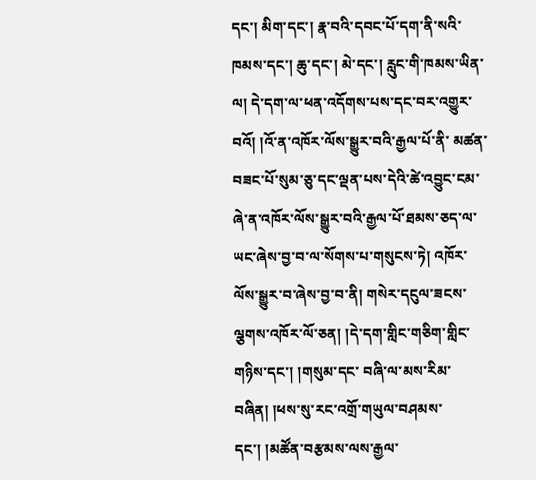དང་། མིག་དང་། རྣ་བའི་དབང་པོ་དག་ནི་སའི་ཁམས་དང་། ཆུ་དང་། མེ་དང་། རླུང་གི་ཁམས་ཡིན་ལ། དེ་དག་ལ་ཕན་འདོགས་པས་དང་བར་འགྱུར་བའོ། །འོ་ན་འཁོར་ལོས་སྒྱུར་བའི་རྒྱལ་པོ་ནི་ མཚན་བཟང་པོ་སུམ་ཅུ་དང་ལྡན་པས་དེའི་ཚེ་འབྱུང་ངམ་ཞེ་ན་འཁོར་ལོས་སྒྱུར་བའི་རྒྱལ་པོ་ཐམས་ཅད་ལ་ཡང་ཞེས་བྱ་བ་ལ་སོགས་པ་གསུངས་ཏེ། འཁོར་ལོས་སྒྱུར་བ་ཞེས་བྱ་བ་ནི། གསེར་དངུལ་ཟངས་ལྕགས་འཁོར་ལོ་ཅན། །དེ་དག་གླིང་གཅིག་གླིང་གཉིས་དང་། །གསུམ་དང་ བཞི་ལ་མས་རིམ་བཞིན། །ཕས་སུ་རང་འགྲོ་གཡུལ་བཤམས་དང་། །མཚོན་བརྩམས་ལས་རྒྱལ་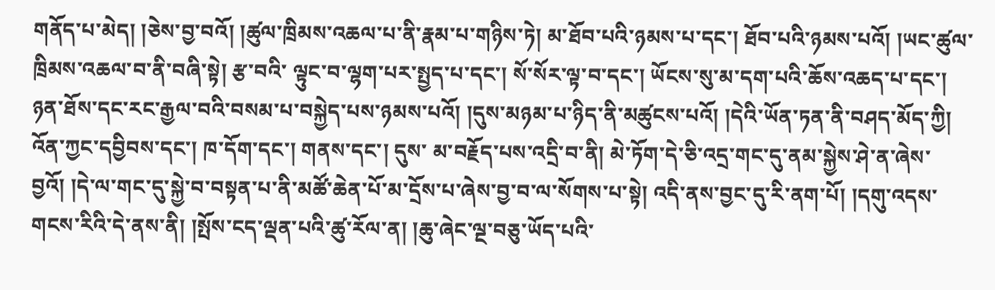གནོད་པ་མེད། །ཅེས་བྱ་བའོ། །ཚུལ་ཁྲིམས་འཆལ་པ་ནི་རྣམ་པ་གཉིས་ཏེ། མ་ཐོབ་པའི་ཉམས་པ་དང་། ཐོབ་པའི་ཉམས་པའོ། །ཡང་ཚུལ་ཁྲིམས་འཆལ་བ་ནི་བཞི་སྟེ། རྩ་བའི་ ལྟུང་བ་ལྷག་པར་སྤྱད་པ་དང་། སོ་སོར་ལྟ་བ་དང་། ཡོངས་སུ་མ་དག་པའི་ཆོས་འཆད་པ་དང་། ཉན་ཐོས་དང་རང་རྒྱལ་བའི་བསམ་པ་བསྐྱེད་པས་ཉམས་པའོ། །དུས་མཉམ་པ་ཉིད་ནི་མཚུངས་པའོ། །དེའི་ཡོན་ཏན་ནི་བཤད་མོད་ཀྱི། འོན་ཀྱང་དབྱིབས་དང་། ཁ་དོག་དང་། གནས་དང་། དུས་ མ་བརྗོད་པས་འདྲི་བ་ནི། མེ་ཏོག་དེ་ཅི་འདྲ་གང་དུ་ནམ་སྐྱེས་ཤེ་ན་ཞེས་བྱའོ། །དེ་ལ་གང་དུ་སྐྱེ་བ་བསྟན་པ་ནི་མཚོ་ཆེན་པོ་མ་དྲོས་པ་ཞེས་བྱ་བ་ལ་སོགས་པ་སྟེ། འདི་ནས་བྱང་དུ་རི་ནག་པོ། །དགུ་འདས་གངས་རིའི་དེ་ནས་ནི། །སྤོས་ངད་ལྡན་པའི་ཚུ་རོལ་ན། །ཆུ་ཞེང་ལྔ་བཅུ་ཡོད་པའི་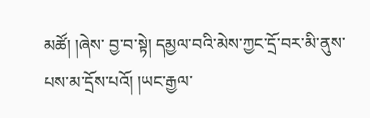མཚོ། །ཞེས་ བྱ་བ་སྟེ། དམྱལ་བའི་མེས་ཀྱང་དྲོ་བར་མི་ནུས་པས་མ་དྲོས་པའོ། །ཡང་རྒྱལ་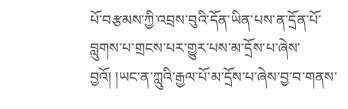པོ་བརྩམས་ཀྱི་འབྲས་བུའི་དོན་ཡིན་པས་ན་དྲོན་པོ་བླུགས་པ་གྲངས་པར་གྱུར་པས་མ་དྲོས་པ་ཞེས་བྱའོ། །ཡང་ན་ཀླུའི་རྒྱལ་པོ་མ་དྲོས་པ་ཞེས་བྱ་བ་གནས་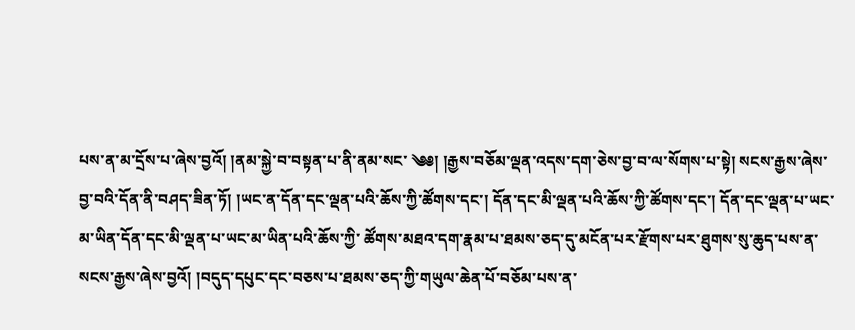པས་ན་མ་དྲོས་པ་ཞེས་བྱའོ། །ནམ་སྐྱེ་བ་བསྟན་པ་ནི་ནམ་སང་ ༄༅། །རྒྱས་བཅོམ་ལྡན་འདས་དག་ཅེས་བྱ་བ་ལ་སོགས་པ་སྟེ། སངས་རྒྱས་ཞེས་བྱ་བའི་དོན་ནི་བཤད་ཟིན་ཏོ། །ཡང་ན་དོན་དང་ལྡན་པའི་ཆོས་ཀྱི་ཚོགས་དང་། དོན་དང་མི་ལྡན་པའི་ཆོས་ཀྱི་ཚོགས་དང་། དོན་དང་ལྡན་པ་ཡང་མ་ཡིན་དོན་དང་མི་ལྡན་པ་ཡང་མ་ཡིན་པའི་ཆོས་ཀྱི་ ཚོགས་མཐའ་དག་རྣམ་པ་ཐམས་ཅད་དུ་མངོན་པར་རྫོགས་པར་ཐུགས་སུ་ཆུད་པས་ན་སངས་རྒྱས་ཞེས་བྱའོ། །བདུད་དཔུང་དང་བཅས་པ་ཐམས་ཅད་ཀྱི་གཡུལ་ཆེན་པོ་བཅོམ་པས་ན་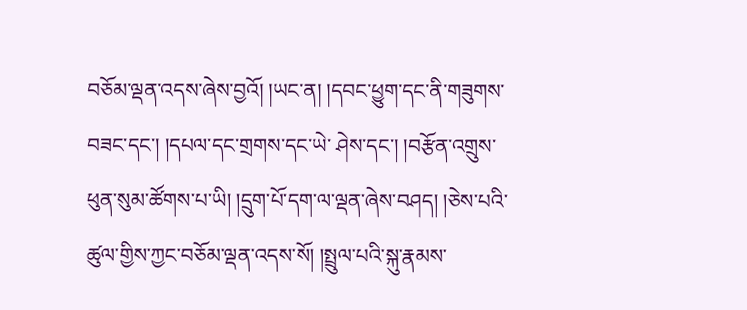བཅོམ་ལྡན་འདས་ཞེས་བྱའོ། །ཡང་ན། །དབང་ཕྱུག་དང་ནི་གཟུགས་བཟང་དང་། །དཔལ་དང་གྲགས་དང་ཡེ་ ཤེས་དང་། །བརྩོན་འགྲུས་ཕུན་སུམ་ཚོགས་པ་ཡི། །དྲུག་པོ་དག་ལ་ལྡན་ཞེས་བཤད། །ཅེས་པའི་ཚུལ་གྱིས་ཀྱང་བཅོམ་ལྡན་འདས་སོ། །སྤྲུལ་པའི་སྐུ་རྣམས་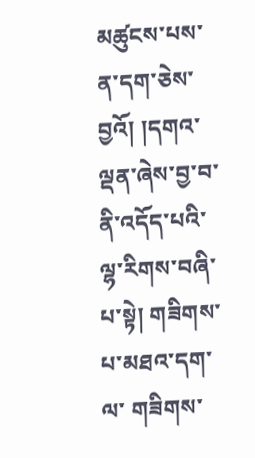མཚུངས་པས་ན་དག་ཅེས་བྱའོ། །དགའ་ལྡན་ཞེས་བྱ་བ་ནི་འདོད་པའི་ལྷ་རིགས་བཞི་པ་སྟེ། གཟིགས་པ་མཐའ་དག་ལ་ གཟིགས་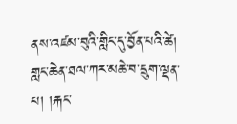ནས་འཛམ་བུའི་གླིང་དུ་བྱོན་པའི་ཚེ། གླང་ཆེན་ཐལ་ཀར་མཆེ་བ་དྲུག་ལྡན་པ། །རྐང་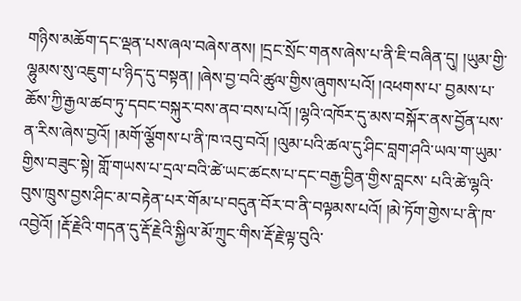གཉིས་མཆོག་དང་ལྡན་པས་ཞལ་བཞེས་ནས། །དྲང་སྲོང་གནས་ཞེས་པ་ནི་ཇི་བཞིན་དུ། །ཡུམ་གྱི་ལྷུམས་སུ་འཇུག་པ་ཉིད་དུ་བསྟན། །ཞེས་བྱ་བའི་ཚུལ་གྱིས་ཞུགས་པའོ། །འཕགས་པ་ བྱམས་པ་ཆོས་ཀྱི་རྒྱལ་ཚབ་ཏུ་དབང་བསྐུར་བས་ནབ་བས་པའོ། །ལྷའི་འཁོར་དུ་མས་བསྐོར་ནས་བྱོན་པས་ན་རིས་ཞེས་བྱའོ། །མགོ་ལྕོགས་པ་ནི་ཁ་འབུ་བའོ། །ལུམ་པའི་ཚལ་དུ་ཤིང་བླག་ཤའི་ཡལ་ག་ཡུམ་གྱིས་བཟུང་སྟེ། གློ་གཡས་པ་དྲལ་བའི་ཚེ་ཡང་ཚངས་པ་དང་བརྒྱ་བྱིན་གྱིས་བླངས་ པའི་ཚེ་ལྷའི་བུས་ཁྲུས་བྱས་ཤིང་མ་བརྟེན་པར་གོམ་པ་བདུན་བོར་བ་ནི་བལྟམས་པའོ། །མེ་ཏོག་གྱེས་པ་ནི་ཁ་འབྱེའོ། །རྡོ་རྗེའི་གདན་དུ་རྡོ་རྗེའི་སྐྱིལ་མོ་ཀྲུང་གིས་རྡོ་རྗེ་ལྟ་བུའི་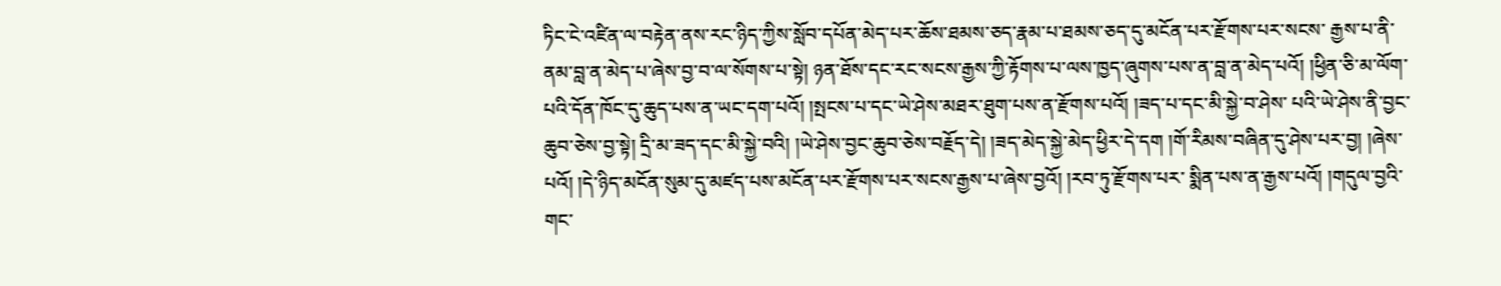ཏིང་ངེ་འཛིན་ལ་བརྟེན་ནས་རང་ཉིད་ཀྱིས་སློབ་དཔོན་མེད་པར་ཆོས་ཐམས་ཅད་རྣམ་པ་ཐམས་ཅད་དུ་མངོན་པར་རྫོགས་པར་སངས་ རྒྱས་པ་ནི་ནམ་བླ་ན་མེད་པ་ཞེས་བྱ་བ་ལ་སོགས་པ་སྟེ། ཉན་ཐོས་དང་རང་སངས་རྒྱས་ཀྱི་རྟོགས་པ་ལས་ཁྱད་ཞུགས་པས་ན་བླ་ན་མེད་པའོ། །ཕྱིན་ཅི་མ་ལོག་པའི་དོན་ཁོང་དུ་ཆུད་པས་ན་ཡང་དག་པའོ། །སྤངས་པ་དང་ཡེ་ཤེས་མཐར་ཐུག་པས་ན་རྫོགས་པའོ། །ཟད་པ་དང་མི་སྐྱེ་བ་ཤེས་ པའི་ཡེ་ཤེས་ནི་བྱང་ཆུབ་ཅེས་བྱ་སྟེ། དྲི་མ་ཟད་དང་མི་སྐྱེ་བའི། །ཡེ་ཤེས་བྱང་ཆུབ་ཅེས་བརྗོད་དེ། །ཟད་མེད་སྐྱེ་མེད་ཕྱིར་དེ་དག །གོ་རིམས་བཞིན་དུ་ཤེས་པར་བྱ། །ཞེས་པའོ། །དེ་ཉིད་མངོན་སུམ་དུ་མཛད་པས་མངོན་པར་རྫོགས་པར་སངས་རྒྱས་པ་ཞེས་བྱའོ། །རབ་ཏུ་རྫོགས་པར་ སྨིན་པས་ན་རྒྱས་པའོ། །གདུལ་བྱའི་གང་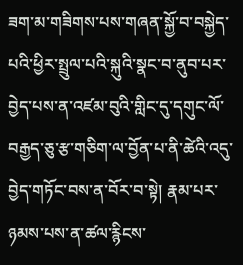ཟག་མ་གཟིགས་པས་གཞན་སྐྱོ་བ་བསྐྱེད་པའི་ཕྱིར་སྤྲུལ་པའི་སྐུའི་སྣང་བ་ནུབ་པར་བྱེད་པས་ན་འཛམ་བུའི་གླིང་དུ་དགུང་ལོ་བརྒྱད་ཅུ་རྩ་གཅིག་ལ་བྱོན་པ་ནི་ཚེའི་འདུ་བྱེད་གཏོང་བས་ན་བོར་བ་སྟེ། རྣམ་པར་ཉམས་པས་ན་ཚལ་རྙིངས་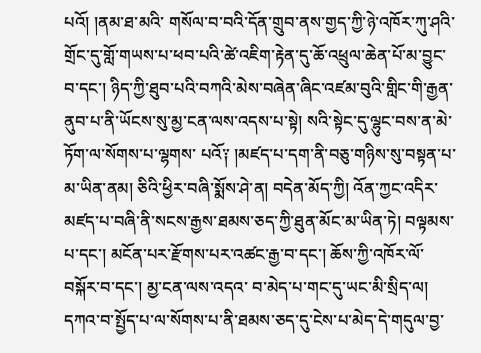པའོ། །ནམ་ཐ་མའི་ གསོལ་བ་བའི་དོན་གྲུབ་ནས་གྱད་ཀྱི་ཉེ་འཁོར་ཀུ་ཤའི་གྲོང་དུ་གློ་གཡས་པ་ཕབ་པའི་ཚེ་འཇིག་རྟེན་དུ་ཆོ་འཕྲུལ་ཆེན་པོ་མ་བྱུང་བ་དང་། ཉིད་ཀྱི་ཐུབ་པའི་བཀའི་མེས་བཞེན་ཞིང་འཛམ་བུའི་གླིང་གི་རྒྱན་ནུབ་པ་ནི་ཡོངས་སུ་མྱ་ངན་ལས་འདས་པ་སྟེ། སའི་སྟེང་དུ་ལྷུང་བས་ན་མེ་ཏོག་ལ་སོགས་པ་ལྷགས་ པའོ༑ །མཛད་པ་དག་ནི་བཅུ་གཉིས་སུ་བསྟན་པ་མ་ཡིན་ནམ། ཅིའི་ཕྱིར་བཞི་སྨོས་ཤེ་ན། བདེན་མོད་ཀྱི། འོན་ཀྱང་འདིར་མཛད་པ་བཞི་ནི་སངས་རྒྱས་ཐམས་ཅད་ཀྱི་ཐུན་མོང་མ་ཡིན་ཏེ། བལྟམས་པ་དང་། མངོན་པར་རྫོགས་པར་འཚང་རྒྱ་བ་དང་། ཆོས་ཀྱི་འཁོར་ལོ་བསྐོར་བ་དང་། མྱ་ངན་ལས་འདའ་ བ་མེད་པ་གང་དུ་ཡང་མི་སྲིད་ལ། དཀའ་བ་སྤྱོད་པ་ལ་སོགས་པ་ནི་ཐམས་ཅད་དུ་ངེས་པ་མེད་དེ་གདུལ་བྱ་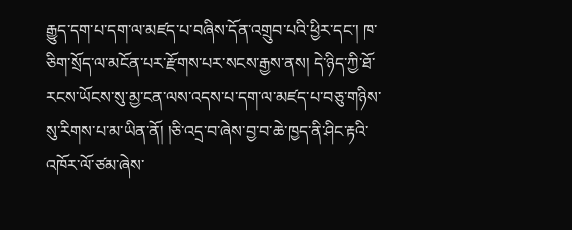རྒྱུད་དག་པ་དག་ལ་མཛད་པ་བཞིས་དོན་འགྲུབ་པའི་ཕྱིར་དང་། ཁ་ཅིག་སྲོད་ལ་མངོན་པར་རྫོགས་པར་སངས་རྒྱས་ནས། དེ་ཉིད་ཀྱི་ཐོ་རངས་ཡོངས་སུ་མྱ་ངན་ལས་འདས་པ་དག་ལ་མཛད་པ་བཅུ་གཉིས་ སུ་རིགས་པ་མ་ཡིན་ནོ། །ཅི་འདྲ་བ་ཞེས་བྱ་བ་ཆེ་ཁྱད་ནི་ཤིང་རྟའི་འཁོར་ལོ་ཙམ་ཞེས་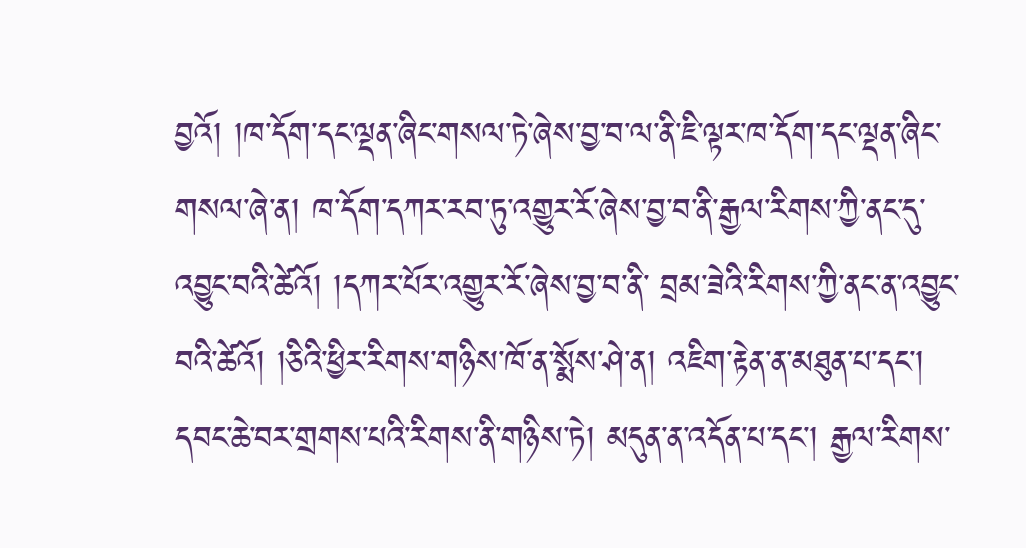བྱའོ། །ཁ་དོག་དང་ལྡན་ཞིང་གསལ་ཏེ་ཞེས་བྱ་བ་ལ་ནི་ཇི་ལྟར་ཁ་དོག་དང་ལྡན་ཞིང་གསལ་ཞེ་ན། ཁ་དོག་དཀར་རབ་ཏུ་འགྱུར་རོ་ཞེས་བྱ་བ་ནི་རྒྱལ་རིགས་ཀྱི་ནང་དུ་འབྱུང་བའི་ཚེའོ། །དཀར་པོར་འགྱུར་རོ་ཞེས་བྱ་བ་ནི་ བྲམ་ཟེའི་རིགས་ཀྱི་ནང་ན་འབྱུང་བའི་ཚེའོ། །ཅིའི་ཕྱིར་རིགས་གཉིས་ཁོ་ན་སྨོས་ཤེ་ན། འཇིག་རྟེན་ན་མཐུན་པ་དང་། དབང་ཆེ་བར་གྲགས་པའི་རིགས་ནི་གཉིས་ཏེ། མདུན་ན་འདོན་པ་དང་། རྒྱལ་རིགས་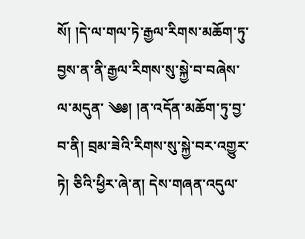སོ། །དེ་ལ་གལ་ཏེ་རྒྱལ་རིགས་མཆོག་ཏུ་བྱས་ན་ནི་རྒྱལ་རིགས་སུ་སྐྱེ་བ་བཞེས་ལ་མདུན་ ༄༅། །ན་འདོན་མཆོག་ཏུ་བྱ་བ་ནི། བྲམ་ཟེའི་རིགས་སུ་སྐྱེ་བར་འགྱུར་ཏེ། ཅིའི་ཕྱིར་ཞེ་ན། དེས་གཞན་འདུལ་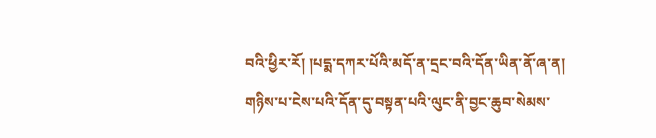བའི་ཕྱིར་རོ། །པདྨ་དཀར་པོའི་མདོ་ན་དྲང་བའི་དོན་ཡིན་ནོ་ཞ་ན། གཉིས་པ་ངེས་པའི་དོན་དུ་བསྟན་པའི་ལུང་ནི་བྱང་ཆུབ་སེམས་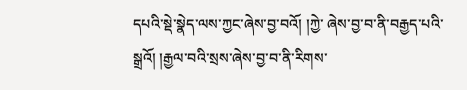དཔའི་སྡེ་སྣེད་ལས་ཀྱང་ཞེས་བྱ་བའོ། །ཀྱེ་ ཞེས་བྱ་བ་ནི་བརྒྱད་པའི་སྒྲའོ། །རྒྱལ་བའི་སྲས་ཞེས་བྱ་བ་ནི་རིགས་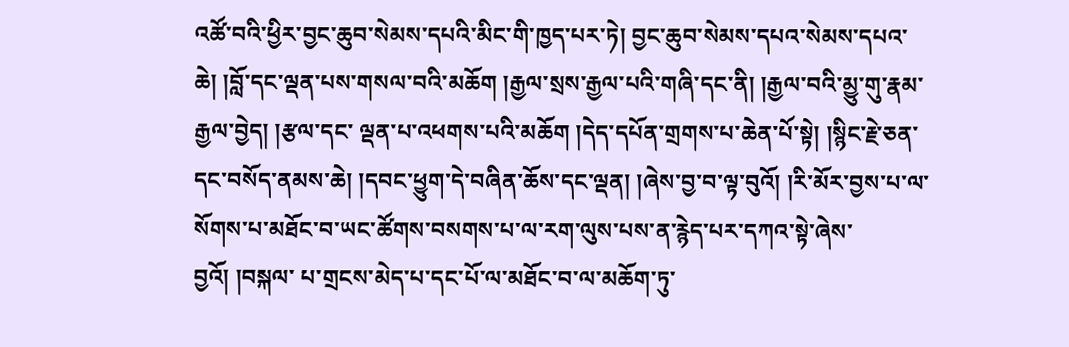འཚོ་བའི་ཕྱིར་བྱང་ཆུབ་སེམས་དཔའི་མིང་གི་ཁྱད་པར་ཏེ། བྱང་ཆུབ་སེམས་དཔའ་སེམས་དཔའ་ཆེ། །བློ་དང་ལྡན་པས་གསལ་བའི་མཆོག །རྒྱལ་སྲས་རྒྱལ་པའི་གཞི་དང་ནི། །རྒྱལ་བའི་མྱུ་གུ་རྣམ་རྒྱལ་བྱེད། །རྩལ་དང་ ལྡན་པ་འཕགས་པའི་མཆོག །དེད་དཔོན་གྲགས་པ་ཆེན་པོ་སྟེ། །སྙིང་རྗེ་ཅན་དང་བསོད་ནམས་ཆེ། །དབང་ཕྱུག་དེ་བཞིན་ཆོས་དང་ལྡན། །ཞེས་བྱ་བ་ལྟ་བུའོ། །རི་མོར་བྱས་པ་ལ་སོགས་པ་མཐོང་བ་ཡང་ཚོགས་བསགས་པ་ལ་རག་ལུས་པས་ན་རྙེད་པར་དཀའ་སྟེ་ཞེས་བྱའོ། །བསྐལ་ པ་གྲངས་མེད་པ་དང་པོ་ལ་མཐོང་བ་ལ་མཆོག་ཏུ་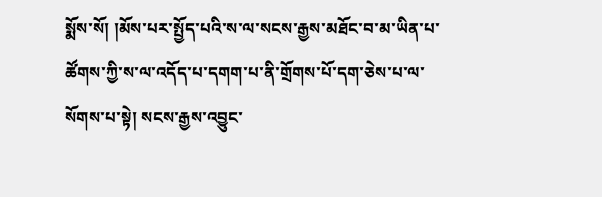སྨོས་སོ། །མོས་པར་སྤྱོད་པའི་ས་ལ་སངས་རྒྱས་མཐོང་བ་མ་ཡིན་པ་ཚོགས་ཀྱི་ས་ལ་འདོད་པ་དགག་པ་ནི་གྲོགས་པོ་དག་ཅེས་པ་ལ་སོགས་པ་སྟེ། སངས་རྒྱས་འབྱུང་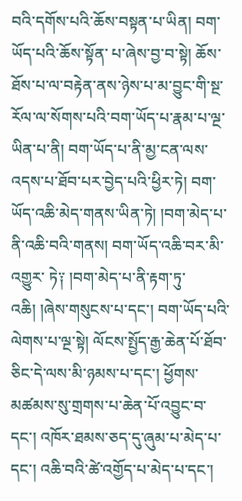བའི་དགོས་པའི་ཆོས་བསྟན་པ་ཡིན། བག་ཡོད་པའི་ཆོས་སྟོན་ པ་ཞེས་བྱ་བ་སྟེ། ཆོས་ཐོས་པ་ལ་བརྟེན་ནས་ཉེས་པ་མ་བྱུང་གི་སྔ་རོལ་ལ་སོགས་པའི་བག་ཡོད་པ་རྣམ་པ་ལྔ་ཡིན་པ་ནི། བག་ཡོད་པ་ནི་མྱ་ངན་ལས་འདས་པ་ཐོབ་པར་བྱེད་པའི་ཕྱིར་ཏེ། བག་ཡོད་འཆི་མེད་གནས་ཡིན་ཏེ། །བག་མེད་པ་ནི་འཆི་བའི་གནས། བག་ཡོད་འཆི་བར་མི་འགྱུར་ ཏེ༑ །བག་མེད་པ་ནི་རྟག་ཏུ་འཆི། །ཞེས་གསུངས་པ་དང་། བག་ཡོད་པའི་ལེགས་པ་ལྔ་སྟེ། ལོངས་སྤྱོད་རྒྱ་ཆེན་པོ་ཐོབ་ཅིང་དེ་ལས་མི་ཉམས་པ་དང་། ཕྱོགས་མཚམས་སུ་གྲགས་པ་ཆེན་པོ་འབྱུང་བ་དང་། འཁོར་ཐམས་ཅད་དུ་ཞུམ་པ་མེད་པ་དང་། འཆི་བའི་ཚེ་འགྱོད་པ་མེད་པ་དང་།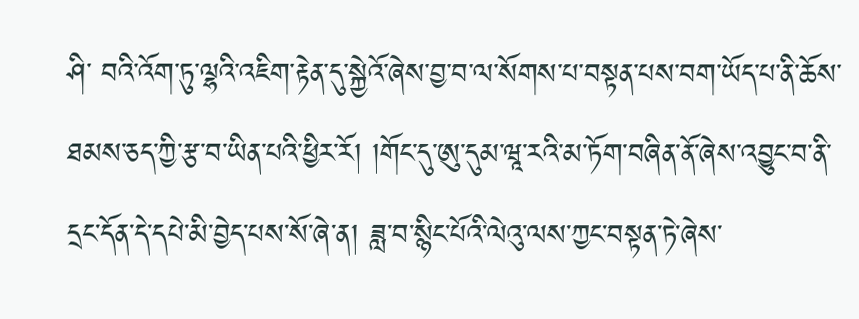ཤི་ བའི་འོག་ཏུ་ལྷའི་འཇིག་རྟེན་དུ་སྐྱེའོ་ཞེས་བྱ་བ་ལ་སོགས་པ་བསྟན་པས་བག་ཡོད་པ་ནི་ཆོས་ཐམས་ཅད་ཀྱི་རྩ་བ་ཡིན་པའི་ཕྱིར་རོ། །གོང་དུ་ཨུ་དུམ་ཝཱ་རའི་མ་ཏོག་བཞིན་ནོ་ཞེས་འབྱུང་བ་ནི་དྲང་དོན་དེ་དཔེ་མི་བྱེད་པས་སོ་ཞེ་ན། ཟླ་བ་སྙིང་པོའི་ལེའུ་ལས་ཀྱང་བསྟན་ཏེ་ཞེས་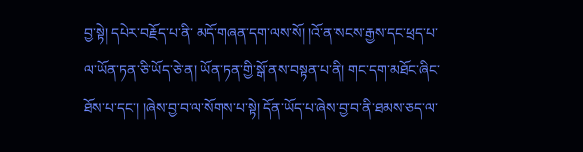བྱ་སྟེ། དཔེར་བརྗོད་པ་ནི་ མདོ་གཞན་དག་ལས་སོ། །འོ་ན་སངས་རྒྱས་དང་ཕྲད་པ་ལ་ཡོན་ཏན་ཅི་ཡོད་ཅེ་ན། ཡོན་ཏན་གྱི་སྒོ་ནས་བསྟན་པ་ནི། གང་དག་མཐོང་ཞིང་ཐོས་པ་དང་། །ཞེས་བྱ་བ་ལ་སོགས་པ་སྟེ། དོན་ཡོད་པ་ཞེས་བྱ་བ་ནི་ཐམས་ཅད་ལ་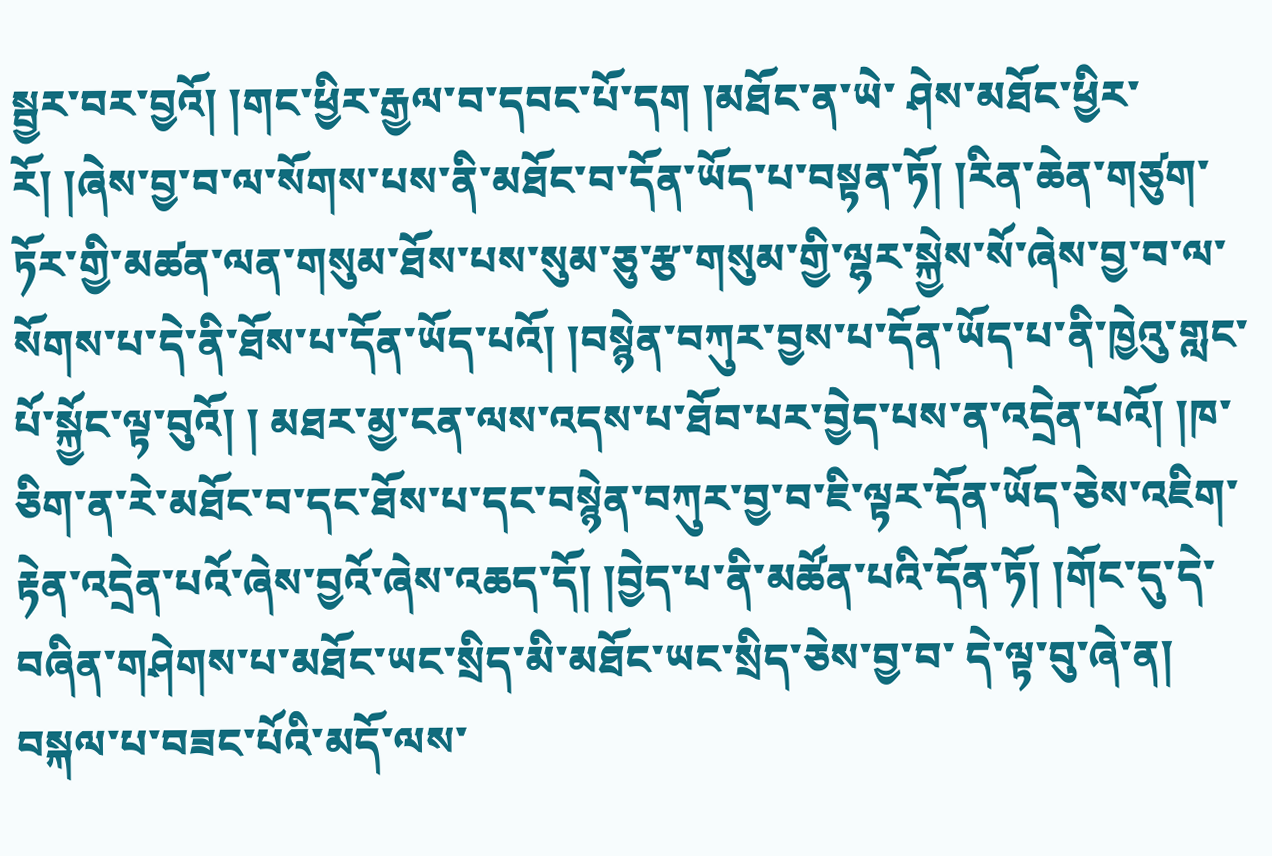སྦྱར་བར་བྱའོ། །གང་ཕྱིར་རྒྱལ་བ་དབང་པོ་དག །མཐོང་ན་ཡེ་ ཤེས་མཐོང་ཕྱིར་རོ། །ཞེས་བྱ་བ་ལ་སོགས་པས་ནི་མཐོང་བ་དོན་ཡོད་པ་བསྟན་ཏོ། །རིན་ཆེན་གཙུག་ཏོར་གྱི་མཚན་ལན་གསུམ་ཐོས་པས་སུམ་ཅུ་རྩ་གསུམ་གྱི་ལྷར་སྐྱེས་སོ་ཞེས་བྱ་བ་ལ་སོགས་པ་དེ་ནི་ཐོས་པ་དོན་ཡོད་པའོ། །བསྙེན་བཀུར་བྱས་པ་དོན་ཡོད་པ་ནི་ཁྱེའུ་གླང་པོ་སྐྱོང་ལྟ་བུའོ། ། མཐར་མྱ་ངན་ལས་འདས་པ་ཐོབ་པར་བྱེད་པས་ན་འདྲེན་པའོ། །ཁ་ཅིག་ན་རེ་མཐོང་བ་དང་ཐོས་པ་དང་བསྙེན་བཀུར་བྱ་བ་ཇི་ལྟར་དོན་ཡོད་ཅེས་འཇིག་རྟེན་འདྲེན་པའོ་ཞེས་བྱའོ་ཞེས་འཆད་དོ། །བྱེད་པ་ནི་མཚོན་པའི་དོན་ཏོ། །གོང་དུ་དེ་བཞིན་གཤེགས་པ་མཐོང་ཡང་སྲིད་མི་མཐོང་ཡང་སྲིད་ཅེས་བྱ་བ་ དེ་ལྟ་བུ་ཞེ་ན། བསྐལ་པ་བཟང་པོའི་མདོ་ལས་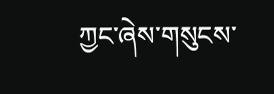ཀྱང་ཞེས་གསུངས་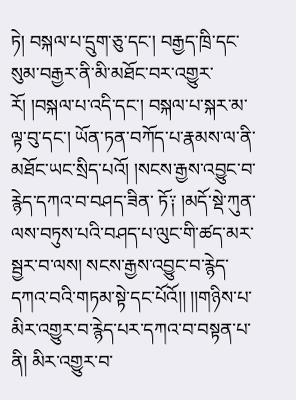ཏེ། བསྐལ་པ་དྲུག་ཅུ་དང་། བརྒྱད་ཁྲི་དང་སུམ་བརྒྱར་ནི་མི་མཐོང་བར་འགྱུར་རོ། །བསྐལ་པ་འདི་དང་། བསྐལ་པ་སྐར་མ་ལྟ་བུ་དང་། ཡོན་ཏན་བཀོད་པ་རྣམས་ལ་ནི་མཐོང་ཡང་སྲིད་པའོ། །སངས་རྒྱས་འབྱུང་བ་རྙེད་དཀའ་བ་བཤད་ཟིན་ ཏོ༑ །མདོ་སྡེ་ཀུན་ལས་བཏུས་པའི་བཤད་པ་ལུང་གི་ཚད་མར་སྦྱར་བ་ལས། སངས་རྒྱས་འབྱུང་བ་རྙེད་དཀའ་བའི་གཏམ་སྟེ་དང་པོའོ།། །།གཉིས་པ་མིར་འགྱུར་བ་རྙེད་པར་དཀའ་བ་བསྟན་པ་ནི། མིར་འགྱུར་བ་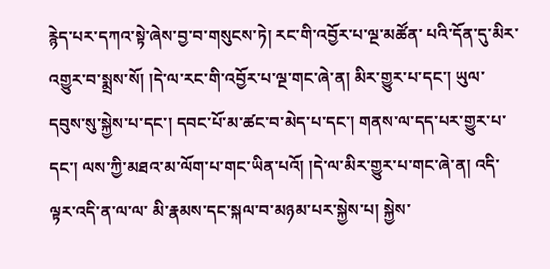རྙེད་པར་དཀའ་སྟེ་ཞེས་བྱ་བ་གསུངས་ཏེ། རང་གི་འབྱོར་པ་ལྔ་མཚོན་ པའི་དོན་དུ་མིར་འགྱུར་བ་སྨྲས་སོ། །དེ་ལ་རང་གི་འབྱོར་པ་ལྔ་གང་ཞེ་ན། མིར་གྱུར་པ་དང་། ཡུལ་དབུས་སུ་སྐྱེས་པ་དང་། དབང་པོ་མ་ཚང་བ་མེད་པ་དང་། གནས་ལ་དད་པར་གྱུར་པ་དང་། ལས་ཀྱི་མཐའ་མ་ལོག་པ་གང་ཡིན་པའོ། །དེ་ལ་མིར་གྱུར་པ་གང་ཞེ་ན། འདི་ལྟར་འདི་ན་ལ་ལ་ མི་རྣམས་དང་སྐལ་བ་མཉམ་པར་སྐྱེས་པ། སྐྱེས་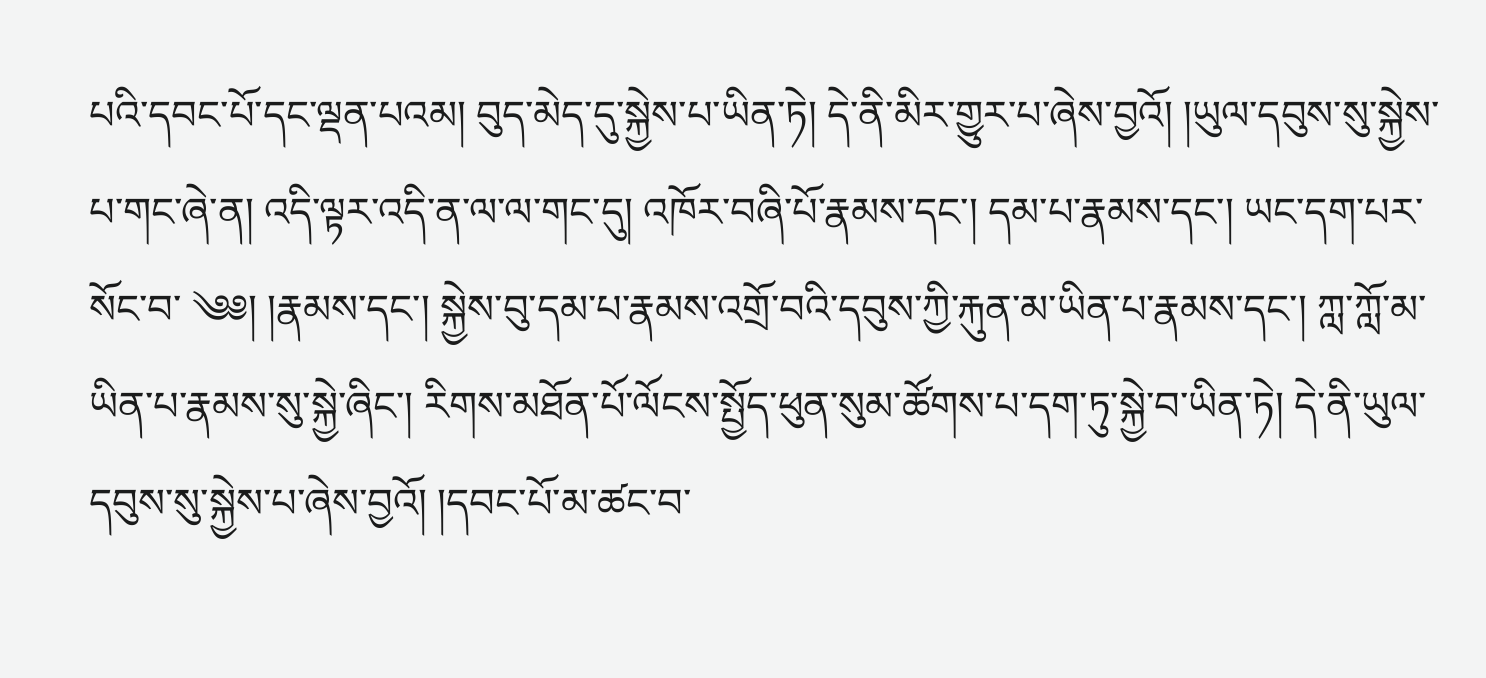པའི་དབང་པོ་དང་ལྡན་པའམ། བུད་མེད་དུ་སྐྱེས་པ་ཡིན་ཏེ། དེ་ནི་མིར་གྱུར་པ་ཞེས་བྱའོ། །ཡུལ་དབུས་སུ་སྐྱེས་པ་གང་ཞེ་ན། འདི་ལྟར་འདི་ན་ལ་ལ་གང་དུ། འཁོར་བཞི་པོ་རྣམས་དང་། དམ་པ་རྣམས་དང་། ཡང་དག་པར་སོང་བ་ ༄༅། །རྣམས་དང་། སྐྱེས་བུ་དམ་པ་རྣམས་འགྲོ་བའི་དབུས་ཀྱི་རྐུན་མ་ཡིན་པ་རྣམས་དང་། ཀླ་ཀློ་མ་ཡིན་པ་རྣམས་སུ་སྐྱེ་ཞིང་། རིགས་མཐོན་པོ་ལོངས་སྤྱོད་ཕུན་སུམ་ཚོགས་པ་དག་ཏུ་སྐྱེ་བ་ཡིན་ཏེ། དེ་ནི་ཡུལ་དབུས་སུ་སྐྱེས་པ་ཞེས་བྱའོ། །དབང་པོ་མ་ཚང་བ་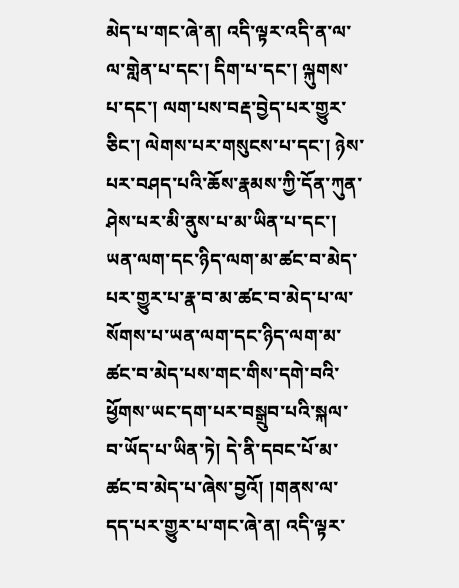མེད་པ་གང་ཞེ་ན། འདི་ལྟར་འདི་ན་ལ་ལ་གླེན་པ་དང་། དིག་པ་དང་། ལྐུགས་པ་དང་། ལག་པས་བརྡ་བྱེད་པར་གྱུར་ཅིང་། ལེགས་པར་གསུངས་པ་དང་། ཉེས་པར་བཤད་པའི་ཆོས་རྣམས་ཀྱི་དོན་ཀུན་ཤེས་པར་མི་ནུས་པ་མ་ཡིན་པ་དང་། ཡན་ལག་དང་ཉིད་ལག་མ་ཚང་བ་མེད་པར་གྱུར་པ་རྣ་བ་མ་ཚང་བ་མེད་པ་ལ་ སོགས་པ་ཡན་ལག་དང་ཉིད་ལག་མ་ཚང་བ་མེད་པས་གང་གིས་དགེ་བའི་ཕྱོགས་ཡང་དག་པར་བསྒྲུབ་པའི་སྐལ་བ་ཡོད་པ་ཡིན་ཏེ། དེ་ནི་དབང་པོ་མ་ཚང་བ་མེད་པ་ཞེས་བྱའོ། །གནས་ལ་དད་པར་གྱུར་པ་གང་ཞེ་ན། འདི་ལྟར་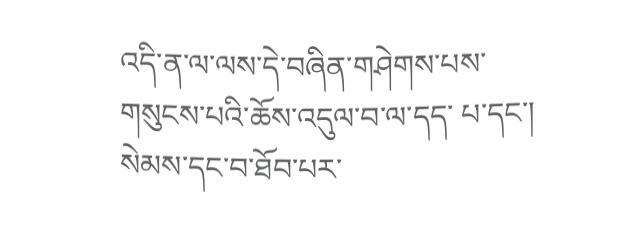འདི་ན་ལ་ལས་དེ་བཞིན་གཤེགས་པས་གསུངས་པའི་ཆོས་འདུལ་བ་ལ་དད་ པ་དང་། སེམས་དང་བ་ཐོབ་པར་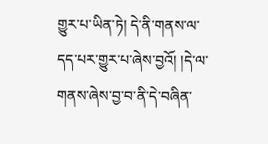གྱུར་པ་ཡིན་ཏེ། དེ་ནི་གནས་ལ་དད་པར་གྱུར་པ་ཞེས་བྱའོ། །དེ་ལ་གནས་ཞེས་བྱ་བ་ནི་དེ་བཞིན་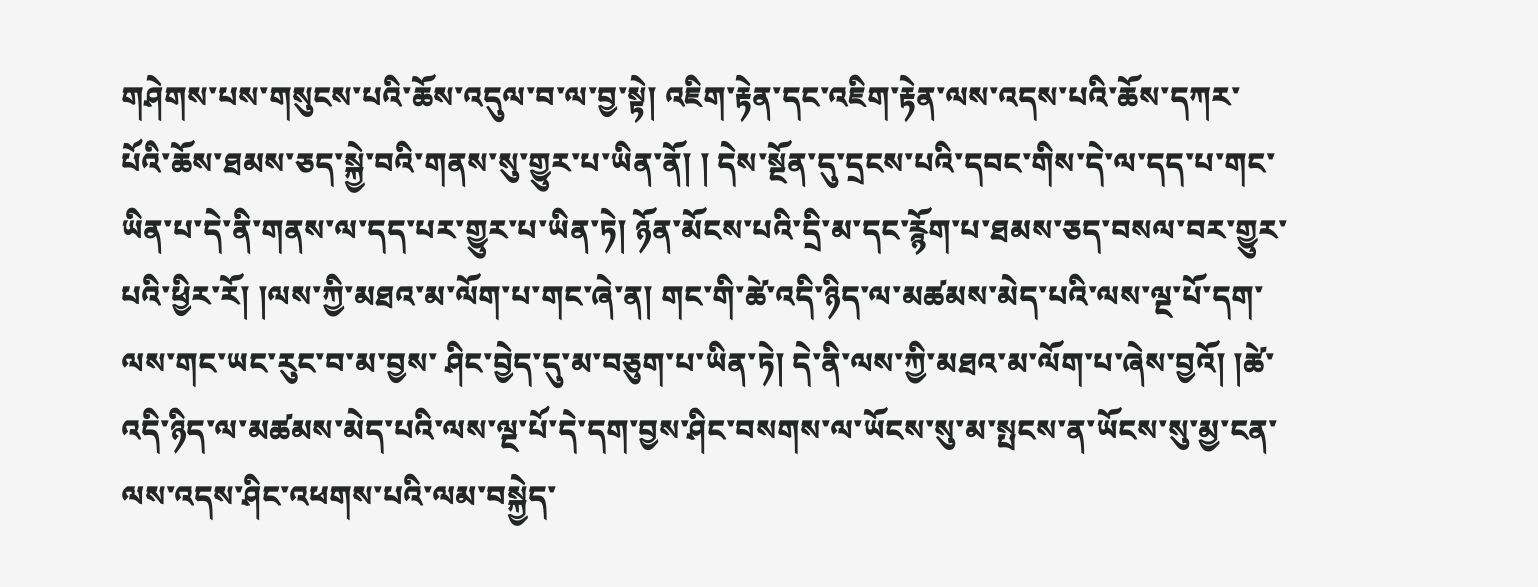གཤེགས་པས་གསུངས་པའི་ཆོས་འདུལ་བ་ལ་བྱ་སྟེ། འཇིག་རྟེན་དང་འཇིག་རྟེན་ལས་འདས་པའི་ཆོས་དཀར་པོའི་ཆོས་ཐམས་ཅད་སྐྱེ་བའི་གནས་སུ་གྱུར་པ་ཡིན་ནོ། ། དེས་སྔོན་དུ་དྲངས་པའི་དབང་གིས་དེ་ལ་དད་པ་གང་ཡིན་པ་དེ་ནི་གནས་ལ་དད་པར་གྱུར་པ་ཡིན་ཏེ། ཉོན་མོངས་པའི་དྲི་མ་དང་རྙོག་པ་ཐམས་ཅད་བསལ་བར་གྱུར་པའི་ཕྱིར་རོ། །ལས་ཀྱི་མཐའ་མ་ལོག་པ་གང་ཞེ་ན། གང་གི་ཚེ་འདི་ཉིད་ལ་མཚམས་མེད་པའི་ལས་ལྔ་པོ་དག་ལས་གང་ཡང་རུང་བ་མ་བྱས་ ཤིང་བྱེད་དུ་མ་བཅུག་པ་ཡིན་ཏེ། དེ་ནི་ལས་ཀྱི་མཐའ་མ་ལོག་པ་ཞེས་བྱའོ། །ཚེ་འདི་ཉིད་ལ་མཚམས་མེད་པའི་ལས་ལྔ་པོ་དེ་དག་བྱས་ཤིང་བསགས་ལ་ཡོངས་སུ་མ་སྤངས་ན་ཡོངས་སུ་མྱ་ངན་ལས་འདས་ཤིང་འཕགས་པའི་ལམ་བསྐྱེད་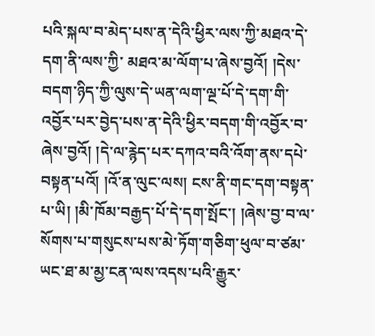པའི་སྐལ་བ་མེད་པས་ན་དེའི་ཕྱིར་ལས་ཀྱི་མཐའ་དེ་དག་ནི་ལས་ཀྱི་ མཐའ་མ་ལོག་པ་ཞེས་བྱའོ། །དེས་བདག་ཉིད་ཀྱི་ལུས་དེ་ཡན་ལག་ལྔ་པོ་དེ་དག་གི་འབྱོར་པར་བྱེད་པས་ན་དེའི་ཕྱིར་བདག་གི་འབྱོར་བ་ཞེས་བྱའོ། །དེ་ལ་རྙེད་པར་དཀའ་བའི་འོག་ནས་དཔེ་བསྟན་པའོ། །འོ་ན་ལུང་ལས། ངས་ནི་གང་དག་བསྟན་པ་ཡི། །མི་ཁོམ་བརྒྱད་པོ་དེ་དག་སྤོང་། །ཞེས་བྱ་བ་ལ་ སོགས་པ་གསུངས་པས་མེ་ཏོག་གཅིག་ཕུལ་བ་ཙམ་ཡང་ཐ་མ་མྱ་ངན་ལས་འདས་པའི་རྒྱུར་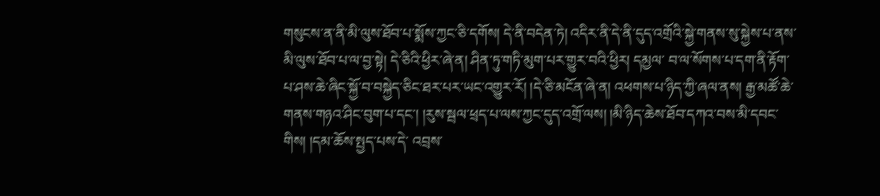གསུངས་ན་ནི་མི་ལུས་ཐོབ་པ་སྨོས་ཀྱང་ཅི་དགོས། དེ་ནི་བདེན་ཏེ། འདིར་ནི་དེ་ནི་དུད་འགྲོའི་སྐྱེ་གནས་སུ་སྐྱེས་པ་ནས་མི་ལུས་ཐོབ་པ་ལ་བྱ་སྟེ། དེ་ཅིའི་ཕྱིར་ཞེ་ན། ཤིན་ཏུ་གཏི་མུག་པར་གྱུར་བའི་ཕྱིར། དམྱལ་ བ་ལ་སོགས་པ་དག་ནི་རྟོག་པ་ཤས་ཆེ་ཞིང་སྐྱོ་བ་བསྐྱེད་ཅིང་ཐར་པར་ཡང་འགྱུར་རོ། །དེ་ཅི་མངོན་ཞེ་ན། འཕགས་པ་ཉིད་ཀྱི་ཞལ་ནས། རྒྱ་མཚོ་ཆེ་གནས་གཉའ་ཤིང་བུག་པ་དང་། །རུས་སྦལ་ཕྲད་པ་ལས་ཀྱང་དུད་འགྲོ་ལས། །མི་ཉིད་ཆེས་ཐོབ་དཀའ་བས་མི་དབང་གིས། །དམ་ཆོས་སྤྱད་པས་དེ་ འབྲས་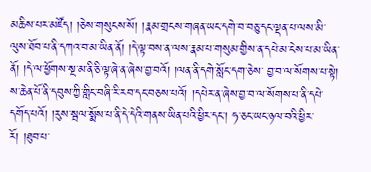མཆིས་པར་མཛོད། །ཅེས་གསུངས་སོ། །རྣམ་གྲངས་གཞན་ཡང་དགེ་བ་བཅུ་དང་ལྡན་པ་ལས་མི་ལུས་ཐོབ་པ་ནི་དཀའ་བ་མ་ཡིན་ནོ། །དེ་ལྟ་བས་ན་ལས་རྣམ་པ་གསུམ་གྱིས་ན་དཔེ་མ་ངེས་པ་མ་ཡིན་ནོ། །དེ་ལ་ཕྱོགས་སྔ་མ་ནི་ཅི་ལྟ་ཞེ་ན་ཞེས་བྱ་བའོ། །ལན་ནི་དགེ་སློང་དག་ཅེས་ བྱ་བ་ལ་སོགས་པ་སྟེ། ས་ཆེན་པོ་ནི་དབུས་ཀྱི་གླིང་བཞི་རི་རབ་དང་བཅས་པའོ། །དཔེར་ན་ཞེས་བྱ་བ་ལ་སོགས་པ་ནི་དཔེ་དགོད་པའོ། །རུས་སྦལ་སྨོས་པ་ནི་དེ་དེའི་གནས་ཡིན་པའི་ཕྱིར་དང་། ཧ་ཅང་ཡང་ཉལ་བའི་ཕྱིར་རོ། །ཐུབ་པ་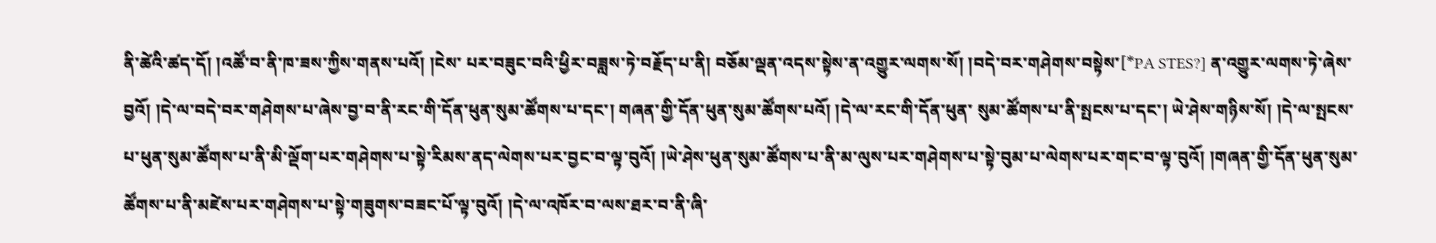ནི་ཚེའི་ཚད་དོ། །འཚོ་བ་ནི་ཁ་ཟས་ཀྱིས་གནས་པའོ། །ངེས་ པར་བཟུང་བའི་ཕྱིར་བཟླས་ཏེ་བརྗོད་པ་ནི། བཅོམ་ལྡན་འདས་སྟེས་ན་འགྱུར་ལགས་སོ། །བདེ་བར་གཤེགས་བསྟེས་[*PA STES?] ན་འགྱུར་ལགས་ཏེ་ཞེས་བྱའོ། །དེ་ལ་བདེ་བར་གཤེགས་པ་ཞེས་བྱ་བ་ནི་རང་གི་དོན་ཕུན་སུམ་ཚོགས་པ་དང་། གཞན་གྱི་དོན་ཕུན་སུམ་ཚོགས་པའོ། །དེ་ལ་རང་གི་དོན་ཕུན་ སུམ་ཚོགས་པ་ནི་སྤངས་པ་དང་། ཡེ་ཤེས་གཉིས་སོ། །དེ་ལ་སྤངས་པ་ཕུན་སུམ་ཚོགས་པ་ནི་མི་ལྡོག་པར་གཤེགས་པ་སྟེ་རིམས་ནད་ལེགས་པར་བྱང་བ་ལྟ་བུའོ། །ཡེ་ཤེས་ཕུན་སུམ་ཚོགས་པ་ནི་མ་ལུས་པར་གཤེགས་པ་སྟེ་བུམ་པ་ལེགས་པར་གང་བ་ལྟ་བུའོ། །གཞན་གྱི་དོན་ཕུན་སུམ་ ཚོགས་པ་ནི་མཛེས་པར་གཤེགས་པ་སྟེ་གཟུགས་བཟང་པོ་ལྟ་བུའོ། །དེ་ལ་འཁོར་བ་ལས་ཐར་བ་ནི་ཞི་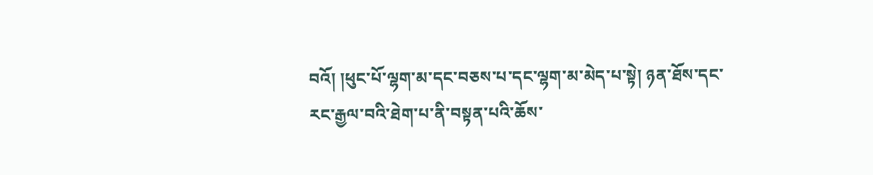བའོ། །ཕུང་པོ་ལྷག་མ་དང་བཅས་པ་དང་ལྷག་མ་མེད་པ་སྟེ། ཉན་ཐོས་དང་རང་རྒྱལ་བའི་ཐེག་པ་ནི་བསྟན་པའི་ཆོས་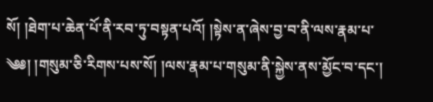སོ། །ཐེག་པ་ཆེན་པོ་ནི་རབ་ཏུ་བསྟན་པའོ། །སྟེས་ན་ཞེས་བྱ་བ་ནི་ལས་རྣམ་པ་ ༄༅། །གསུམ་ཅི་རིགས་པས་སོ། །ལས་རྣམ་པ་གསུམ་ནི་སྐྱེས་ནས་མྱོང་བ་དང་།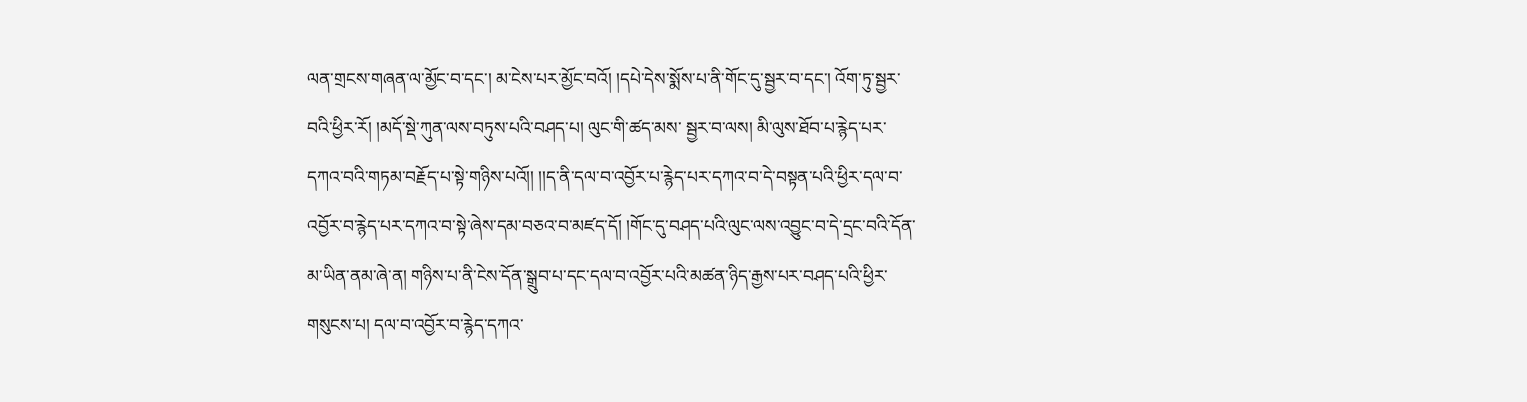ལན་གྲངས་གཞན་ལ་མྱོང་བ་དང་། མ་ངེས་པར་མྱོང་བའོ། །དཔེ་དེས་སྨོས་པ་ནི་གོང་དུ་སྦྱར་བ་དང་། འོག་ཏུ་སྦྱར་བའི་ཕྱིར་རོ། །མདོ་སྡེ་ཀུན་ལས་བཏུས་པའི་བཤད་པ། ལུང་གི་ཚད་མས་ སྦྱར་བ་ལས། མི་ལུས་ཐོབ་པ་རྙེད་པར་དཀའ་བའི་གཏམ་བརྗོད་པ་སྟེ་གཉིས་པའོ།། །།ད་ནི་དལ་བ་འབྱོར་པ་རྙེད་པར་དཀའ་བ་དེ་བསྟན་པའི་ཕྱིར་དལ་བ་འབྱོར་བ་རྙེད་པར་དཀའ་བ་སྟེ་ཞེས་དམ་བཅའ་བ་མཛད་དོ། །གོང་དུ་བཤད་པའི་ལུང་ལས་འབྱུང་བ་དེ་དྲང་བའི་དོན་མ་ཡིན་ནམ་ཞེ་ན། གཉིས་པ་ནི་ངེས་དོན་སྒྲུབ་པ་དང་དལ་བ་འབྱོར་པའི་མཚན་ཉིད་རྒྱས་པར་བཤད་པའི་ཕྱིར་གསུངས་པ། དལ་བ་འབྱོར་བ་རྙེད་དཀའ་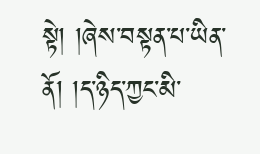སྟེ། །ཞེས་བསྟན་པ་ཡིན་ནོ། །ད་ཉིད་ཀྱང་མི་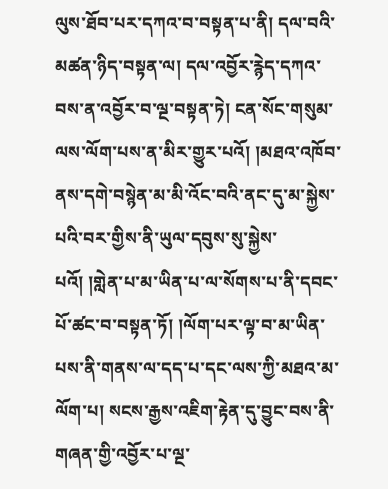ལུས་ཐོབ་པར་དཀའ་བ་བསྟན་པ་ནི། དལ་བའི་མཚན་ཉིད་བསྟན་ལ། དལ་འབྱོར་རྙེད་དཀའ་བས་ན་འབྱོར་བ་ལྔ་བསྟན་ཏེ། ངན་སོང་གསུམ་ལས་ལོག་པས་ན་མིར་གྱུར་པའོ། །མཐའ་འཁོབ་ནས་དགེ་བསྙེན་མ་མི་འོང་བའི་ནང་དུ་མ་སྐྱེས་པའི་བར་གྱིས་ནི་ཡུལ་དབུས་སུ་སྐྱེས་པའོ། །གླེན་པ་མ་ཡིན་པ་ལ་སོགས་པ་ནི་དབང་པོ་ཚང་བ་བསྟན་ཏོ། །ལོག་པར་ལྟ་བ་མ་ཡིན་པས་ནི་གནས་ལ་དད་པ་དང་ལས་ཀྱི་མཐའ་མ་ལོག་པ། སངས་རྒྱས་འཇིག་རྟེན་དུ་བྱུང་བས་ནི་གཞན་གྱི་འབྱོར་པ་ལྔ་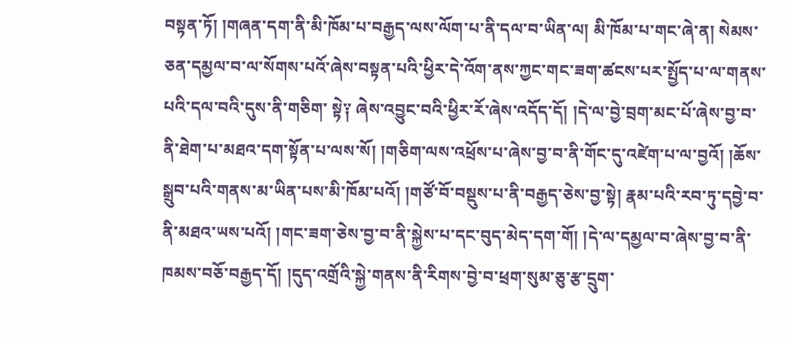བསྟན་ཏོ། །གཞན་དག་ནི་མི་ཁོམ་པ་བརྒྱད་ལས་ལོག་པ་ནི་དལ་བ་ཡིན་ལ། མི་ཁོམ་པ་གང་ཞེ་ན། སེམས་ཅན་དམྱལ་བ་ལ་སོགས་པའོ་ཞེས་བསྟན་པའི་ཕྱིར་དེ་འོག་ནས་ཀྱང་གང་ཟག་ཚངས་པར་སྤྱོད་པ་ལ་གནས་པའི་དལ་བའི་དུས་ནི་གཅིག་ སྟེ༑ ཞེས་འབྱུང་བའི་ཕྱིར་རོ་ཞེས་འདོད་དོ། །དེ་ལ་བྱེ་བྲག་མང་པོ་ཞེས་བྱ་བ་ནི་ཐེག་པ་མཐའ་དག་སྟོན་པ་ལས་སོ། །གཅིག་ལས་འཕྲོས་པ་ཞེས་བྱ་བ་ནི་གོང་དུ་འཛེག་པ་ལ་བྱའོ། །ཆོས་སྒྲུབ་པའི་གནས་མ་ཡིན་པས་མི་ཁོམ་པའོ། །གཙོ་བོ་བསྡུས་པ་ནི་བརྒྱད་ཅེས་བྱ་སྟེ། རྣམ་པའི་རབ་ཏུ་དབྱེ་བ་ ནི་མཐའ་ཡས་པའོ། །གང་ཟག་ཅེས་བྱ་བ་ནི་སྐྱེས་པ་དང་བུད་མེད་དག་གོ། །དེ་ལ་དམྱལ་བ་ཞེས་བྱ་བ་ནི་ཁམས་བཅོ་བརྒྱད་དོ། །དུད་འགྲོའི་སྐྱེ་གནས་ནི་རིགས་བྱེ་བ་ཕྲག་སུམ་ཅུ་རྩ་དྲུག་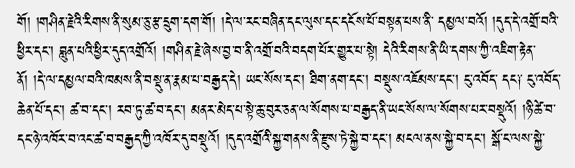གོ། །གཤིན་རྗེའི་རིགས་ནི་སུམ་ཅུ་རྩ་དྲུག་དག་གོ། །དེ་ལ་རང་བཞིན་དང་ལུས་དང་དངོས་པོ་བསྟན་པས་ནི་ དམྱལ་བའོ། །དུད་དེ་འགྲོ་བའི་ཕྱིར་དང་། བླུན་པའི་ཕྱིར་དུད་འགྲོའོ། །གཤིན་རྗེ་ཞེས་བྱ་བ་ནི་འགྲོ་བའི་བདག་པོར་གྱུར་པ་སྟེ། དེའི་རིགས་ནི་ཡི་དགས་ཀྱི་འཇིག་རྟེན་ནོ། །དེ་ལ་དམྱལ་བའི་ཁམས་ནི་བསྡུ་ན་རྣམ་པ་བརྒྱད་དེ། ཡང་སོས་དང་། ཐིག་ནག་དང་། བསྡུས་འཇོམས་དང་། ངུ་འབོད་ དང༑ ངུ་འབོད་ཆེན་པོ་དང་། ཚ་བ་དང་། རབ་ཏུ་ཚ་བ་དང་། མནར་མེད་པ་སྟེ་ཆུ་བུར་ཅན་ལ་སོགས་པ་བརྒྱད་ནི་ཡང་སོས་ལ་སོགས་པར་བསྡུའོ། །ཉི་ཚེ་བ་དང་ཉེ་འཁོར་བ་འང་ཚ་བ་བརྒྱད་ཀྱི་འཁོར་དུ་བསྡུའོ། །དུད་འགྲོའི་སྐྱ་གནས་ནི་རྫུས་ཏེ་སྐྱེ་བ་དང་། མངལ་ནས་སྐྱེ་བ་དང་། སྒོ་ང་ལས་སྐྱེ་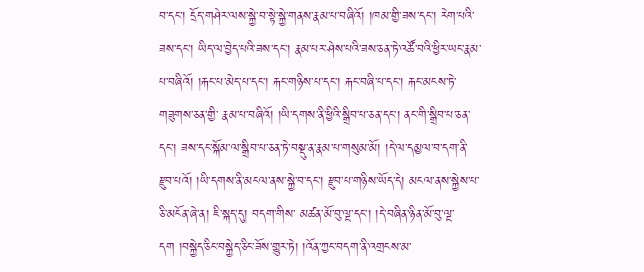བ་དང་། དྲོད་གཤེར་ལས་སྐྱེ་བ་སྟེ་སྐྱེ་གནས་རྣམ་པ་བཞིའོ། །ཁམ་གྱི་ཟས་དང་། རེག་པའི་ཟས་དང་། ཡིད་ལ་བྱེད་པའི་ཟས་དང་། རྣམ་པར་ཤེས་པའི་ཟས་ཅན་ཏེ་འཚོ་བའི་ཕྱིར་ཡང་རྣམ་པ་བཞིའོ། །རྐང་པ་མེད་པ་དང་། རྐང་གཉིས་པ་དང་། རྐང་བཞི་པ་དང་། རྐང་མངས་ཏེ་གཟུགས་ཅན་གྱི་ རྣམ་པ་བཞིའོ། །ཡི་དགས་ནི་ཕྱིའི་སྒྲིབ་པ་ཅན་དང་། ནང་གི་སྒྲིབ་པ་ཅན་དང་། ཟས་དང་སྐོམ་ལ་སྒྲིབ་པ་ཅན་ཏེ་བསྡུ་ན་རྣམ་པ་གསུམ་མོ། །དེ་ལ་དམྱལ་བ་དག་ནི་རྫུབ་པའོ། །ཡི་དགས་ནི་མངལ་ནས་སྐྱེ་བ་དང་། རྫུབ་པ་གཉིས་ཡོད་དེ། མངལ་ནས་སྐྱེས་པ་ཅི་མངོན་ཞེ་ན། ཇི་སྐད་དུ། བདག་གིས་ མཚན་མོ་བུ་ལྔ་དང་། །དེ་བཞིན་ཉིན་མོ་བུ་ལྔ་དག །བསྐྱེད་ཅིང་བསྐྱེད་ཅིང་ཟོས་གྱུར་ཏེ། །འོན་ཀྱང་བདག་ནི་འགྲངས་མ་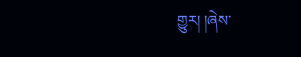གྱུར། །ཞེས་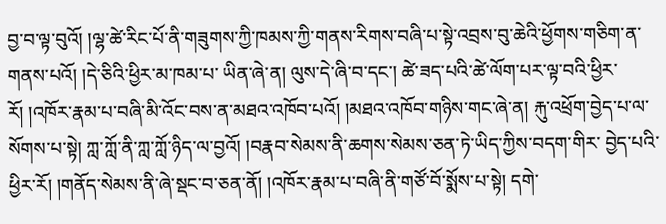བྱ་བ་ལྟ་བུའོ། །ལྷ་ཚེ་རིང་པོ་ནི་གཟུགས་ཀྱི་ཁམས་ཀྱི་གནས་རིགས་བཞི་པ་སྟེ་འབྲས་བུ་ཆེའི་ཕྱོགས་གཅིག་ན་གནས་པའོ། །དེ་ཅིའི་ཕྱིར་མ་ཁམ་པ་ ཡིན་ཞེ་ན། ལུས་དེ་ཞི་བ་དང་། ཚེ་ཟད་པའི་ཚེ་ལོག་པར་ལྟ་བའི་ཕྱིར་རོ། །འཁོར་རྣམ་པ་བཞི་མི་འོང་བས་ན་མཐའ་འཁོབ་པའོ། །མཐའ་འཁོབ་གཉིས་གང་ཞེ་ན། རྐུ་འཕྲོག་བྱེད་པ་ལ་སོགས་པ་སྟེ། ཀླ་ཀློ་ནི་ཀླ་ཀློ་ཉིད་ལ་བྱའོ། །བརྣབ་སེམས་ནི་ཆགས་སེམས་ཅན་ཏེ་ཡིད་ཀྱིས་བདག་གིར་ བྱེད་པའི་ཕྱིར་རོ། །གནོད་སེམས་ནི་ཞེ་སྡང་བ་ཅན་ནོ། །འཁོར་རྣམ་པ་བཞི་ནི་གཙོ་བོ་སྨོས་པ་སྟེ། དགེ་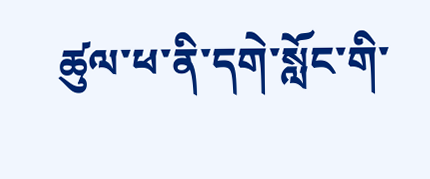ཚུལ་ཕ་ནི་དགེ་སློང་གི་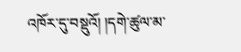འཁོར་དུ་བསྡུའོ། །དགེ་ཚུལ་མ་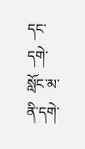དང་དགེ་སློང་མ་ནི་དགེ་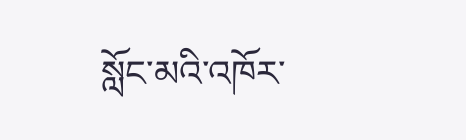སློང་མའི་འཁོར་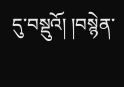དུ་བསྡུའོ། །བསྙེན་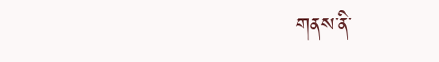གནས་ནི་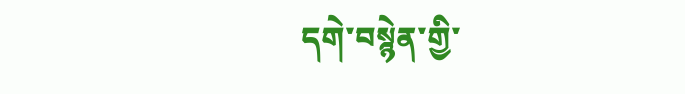དགེ་བསྙེན་གྱི་